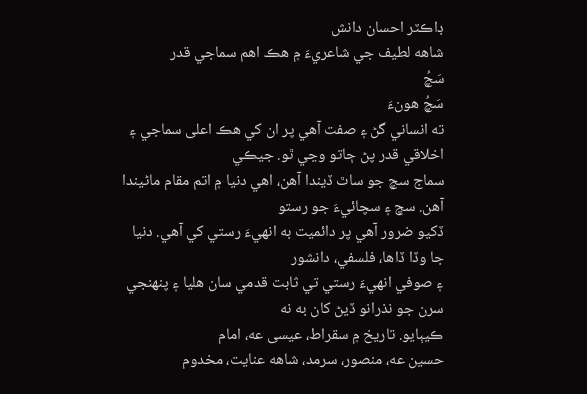ڊاڪٽر احسان دانش
شاهه لطيف جي شاعريءَ ۾ هڪ اهم سماجي قدر
سَچُ
سَچُ هونءَ
ته انساني گڻ ۽ صفت آهي پر ان کي هڪ اعلى سماجي ۽ اخلاقي قدر پڻ ڄاتو وڃي ٿو. جيڪي
سماج سچ جو ساٿ ڏيندا آهن، اهي دنيا ۾ اتم مقام ماڻيندا آهن. سچ ۽ سچائيءَ جو رستو
ڏکيو ضرور آهي پر دائميت به انهيءَ رستي کي آهي. دنيا جا وڏا ڏاها، فلسفي، دانشور
۽ صوفي انهيءَ رستي تي ثابت قدمي سان هليا ۽ پنهنجي سرن جو نذرانو ڏيڻ کان به نه
ڪيٻايو. تاريخ ۾ سقراط، عيسى عه، امام
حسين عه، منصور، سرمد، شاهه عنايت، مخدوم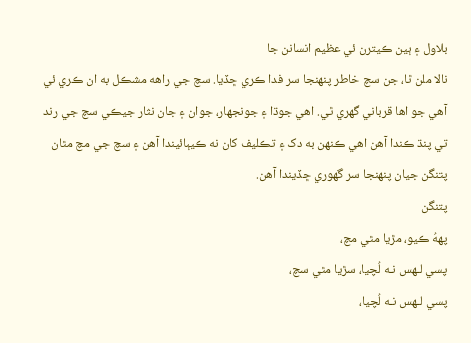بلاول ۽ ٻين ڪيترن ئي عظيم انسانن جا
نالا ملن ٿا، جن سچ خاطر پنهنجا سر فدا ڪري ڇڏيا. سچ جي راهه مشڪل به ان ڪري ئي
آهي جو اها قرباني گھري ٿي. اهي جوڌا ۽ جونجھار، جوان ۽ جان نثار جيڪي سچ جي رند
تي پنڌ ڪندا آهن اهي ڪنهن به دک ۽ تڪليف کان نه ڪيٻائيندا آهن ۽ سچ جي مچ مٿان
پتنگن جيان پنهنجا سر گھوري ڇڏيندا آهن.
پتنگن
پههُ ڪيو، مڙيا مٿي مچ،
پسي لـهس نـه لُچيا، سڙيا مٿي سچ،
پسي لـهس نـه لُچيا،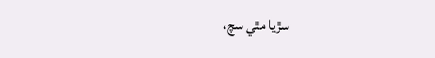سڙيا مٿي سچ،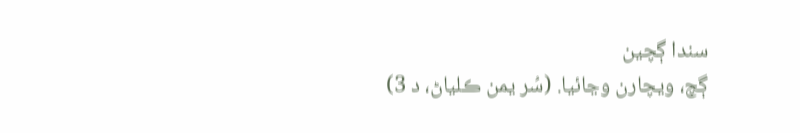سندا ڳچين
ڳچ، ويچارن وڃائيا. (سُر يمن ڪلياڻ، د 3)